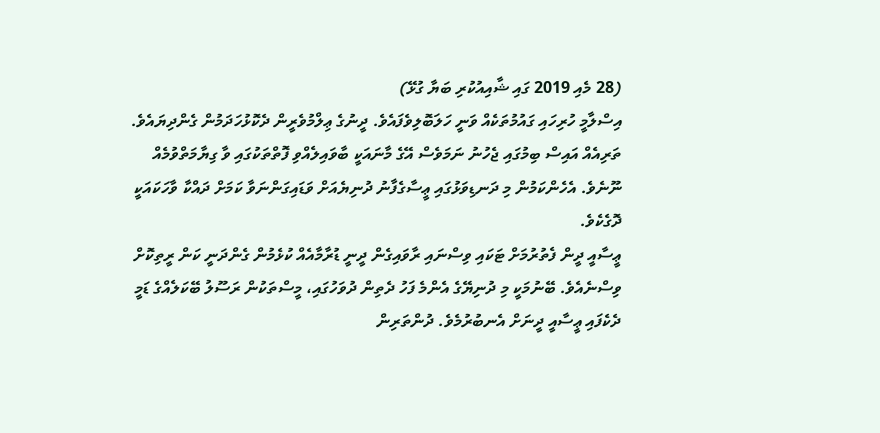(28 މެއި 2019 ގައި ޝާއިއުކުރި ބަޔާ ގުޅޭ)
އިސްލާމީ ހުރިހައި ގައުމުތަކެއް ވަނީ ހަލަބޮލިވެފައެވެ. ދީނުގެ ޢިލްމުވެރީން ދެކޮޅުހަދަމުން ގެންދިޔައެވެ. ތަރިއެއް އައިސް ބިމުގައި ޖެހުނު ނަމަވެސް އޭގެ މާނައަކީ ބާވައިލެއްވި ފޮތްތަކުގައި ވާ ގިޔާމަތްވުމެއް ނޫނެވެ. އެހެންކަމުން މި ދަނޑިވަޅުގައި ޢީސާގެފާނު ދުނިޔެއަށް ވަޑައިގަންނަވާ ކަމަށް ދައްކާ ވާހަކައަކީ ދޮގެކެވެ.
ޢީސާއީ ދީން ފެތުރުމަށް ޓަކައި ވިސްނައި ރާވައިގެން ދީނީ ޑުރާމާއެއް ކުޅެމުން ގެންދަނީ ކަން ރީތިކޮށް ވިސްނެއެވެ. ބޭނުމަކީ މި ދުނިޔޭގެ އެންމެ ފަހު ދެތިން ދުވަހުގައި، މީސްތަކުން ރަސޫލު ބޭކަލެއްގެ ޑަމީ ދެކެފައި ޢީސާއީ ދީނަށް އެނބުރުމެވެ. ދުންތަރިން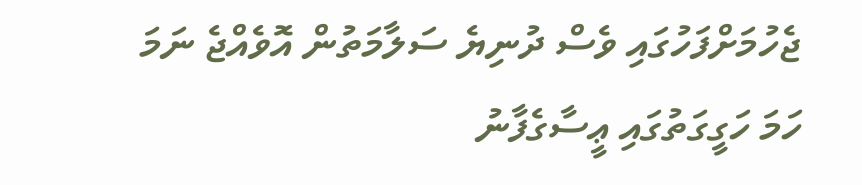ޖެހުމަށްފަހުގައި ވެސް ދުނިޔެ ސަލާމަތުން އޮވެއްޖެ ނަމަ ހަމަ ހަގީގަތުގައި ޢީސާގެފާނު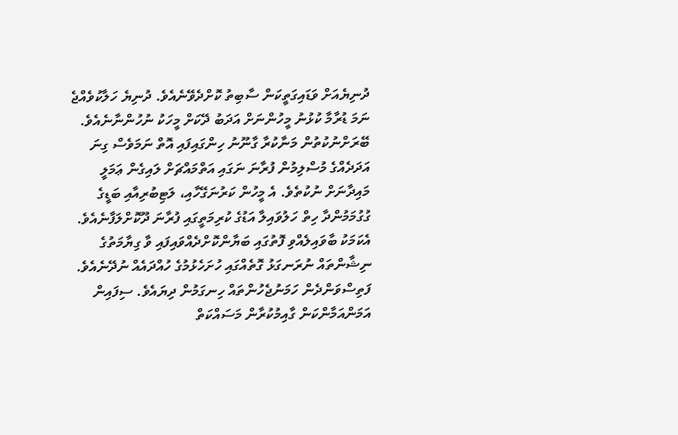ދުނިޔެއަށް ވަޑައިގަތީކަން ސާބިތު ކޮށްދެވޭނެއެވެ. ދުނިޔެ ހަލާކުވެއްޖެ ނަމަ ޑުރާމާ ކުޅުނު މީހުންނަށް އަދަބު ދޭކަށް މީހަކު ނުހުންނާނެއެވެ.
ބޭރަށްނުކުތުން މަނާކުރާ ގާނޫނު ހިންގައިފައި އޮތް ނަމަވެސް ގިނަ އަދަދެއްގެ މުސްލިމުން ފުރާނަ ނަގައި އަތްމައްޗަށް ލައިގެން ޢަމަލީ މައިދާނަށް ނުކުތެވެ. އެ މީހުން ކަރުނަގޭހާއި، ލަޓިބުރިއާއި ބަޑީގެ ގުގުމަމުންދާ ހިތް ހަލުވައިލާ އަޑުގެ ކުރިމަތީގައި ފުރާނަ ދޫކޮށްލަފާނެއެވެ. އެކަމަކު ބާވައިލެއްވި ފޮތުގައި ބަޔާންކޮށްދެއްވައިފައި ވާ ގިޔާމަތުގެ ނިޝާންތައް ނުރަނގަޅު ގޮތެއްގައި ހުށަހެޅުމުގެ ހުއްދައެއް ނުދޭނެއެވެ.
ފަތިސްވަންދެން ހަމަނުޖެހުންތައް ހިނގަމުން ދިޔައެވެ. ސިފައިން އަމަންއަމާންކަން ގާއިމުކުރާން މަސައްކަތް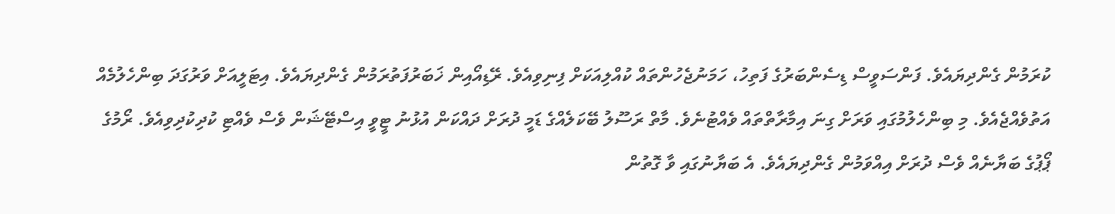ކުރަމުން ގެންދިޔައެވެ. ފަންސަވީސް ޑިސެންބަރުގެ ފަތިހު، ހަމަނުޖެހުންތައް ކުއްލިއަކަށް ފިނިވިއެވެ. ރޭޑިއޯއިން ޚަބަރުފަތުރަމުން ގެންދިޔައެވެ. އިޓަލީއަށް ވަރުގަދަ ބިންހެލުމެއް އަތުވެއްޖެއެވެ. މި ބިންހެލުމުގައި ވަރަށް ގިނަ އިމާރާތްތައް ވެއްޓުނެވެ. މާތް ރަސޫލު ބޭކަލެއްގެ ޑަމީ ދުރަށް ދައްކަން އުޅުނު ޓީވީ އިސްޓޭޝަން ވެސް ވެއްޓި ކުދިކުދިވިއެވެ. ރޯމުގެ ޕޯޕުގެ ބަޔާނެއް ވެސް ދުރަށް އިއްވަމުން ގެންދިޔައެވެ. އެ ބަޔާނުގައި ވާ ގޮތުން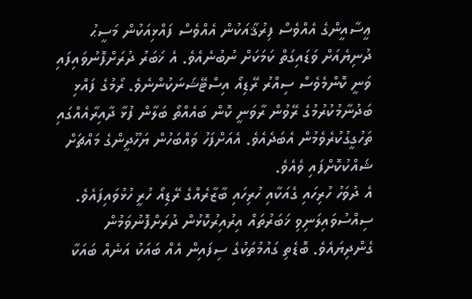ޢީސާއީންގެ އެއްވެސް ފިރުޤާއަކުން އެއްވެސް ފައްޅިއަކުން މަސީޙު ދުނިޔެއަށް ވަޑައިގަތް ކަމަކަށް ނުބުނެއެވެ. އެ ޚަބަރު ދުރަށްފޮނުވައިފައި ވަނީ ކޮންމެވެސް ސިއްރު ރޭޑިއޯ އިސްޓޭޝަނަކުންނެވެ. ރޯމުގެ ފައްޅި ބަދުނާމުކުރުމުގެ ރޭވުން ރާވަނީ ކޮން ބައެއްތޯ ބަލާން ފުޅާ ދާއިރާއެއްގައި ތަހުގީގުކުރެވެމުން އެބަދެއެވެ. އެއަށްފަހު ވައްބަހުން ޔަހޫދީންގެ މައްޗަށް ޝައްކުކޮށްފައި ވެއެވެ.
އެ ދުވަހު ހުރިހައި ގެއަކާއި ހުރިހައި ބާޒާރެއްގެ ރޭޑިއޯ ހުރީ ހުޅުވައިފައެވެ. ސިއްސުވައިލަނިވި ޚަބަރުތައް އިރުއިރުކޮޅުން ދުރަށްފޮނުވަމުން ގެންދިޔައެވެ. ބޮޑެތި ގައުމުތަކުގެ ސިފައިން އެއް ބައަކު އަނެއް ބައަކާ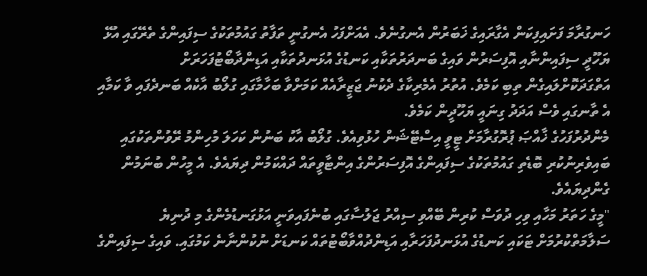ހަނގުރާމަ ފަށައިފިކަން އެގާރައިގެ ޚަބަރުން އެނގުނެވެ. އެއަށްފަހު އެނގުނީ ތަފާތު ގައުމުތަކުގެ ސިފައިންގެ ތެރޭގައި އުޅޭ ޔަހޫދީ ސިފައިންނާއި އޮފިސަރުން ވައިގެ ބަނދަރުތަކާއި ކަނޑުގެ އުޅަނދުތަކާއި އަޑިންދާބޯޓުފަހަރަށް އަތްގަދަކޮށްލައިގެން ތިބި ކަމެވެ. އުތުރު އެމެރިކާގެ ދެކުނު ޖަޒީރާއެއް ކަމަށްވާ ބަހާމާގައި ގުލޯބު އާކެއް ބަނދެފައި ވާ ކަމާއި އެ ތާނގައި ވެސް އަދަދު ގިނައީ ޔަހޫދީން ކަމެވެ.
މެންދުރުފަހުގެ ޚާއްޞަ ޕުރޮގުރާމަށް ޓީވީ އިސްޓޭޝަން ހުޅުވިއެވެ. ގުލޯބު އާކު ބަނުން ކަހަލަ މުހިންމު ރޭވުންތަކުގައި ބައިވެރިނުކުރި ބޮޑެތި ގައުމުތަކުގެ ސިފައިންގެ އޮފިސަރުންގެ އިންޓާވީތައް ދައްކަމުން ދިޔައެވެ. އެ މީހުން ބުނަމުން ގެންދިޔައެވެ.
"މީގެ ހަތަރު މަހާއި ވިހި ދުވަސް ކުރިން ބޭއްވި ސިއްރު ޖަލުސާގައި ބުނެފައިވަނީ އަޅުގަނޑުމެންގެ މި ދުނިޔެ ސަލާމަތްކުރުމަށް ޓަކައި ކަނޑުގެ އުޅަނދުފަހަރާއި އަޑިންދުއްވާބޯޓުތައް ކަނޑަށް ނުކުންނާނެ ކަމުގައި. ވައިގެ ސިފައިންގެ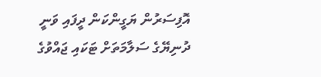އޮފިސަރުން ޔަގީންކަން ދީފައި ވަނީ ދުނިޔޭގެ ސަލާމަތަށް ޓަކައި ޖައްވުގެ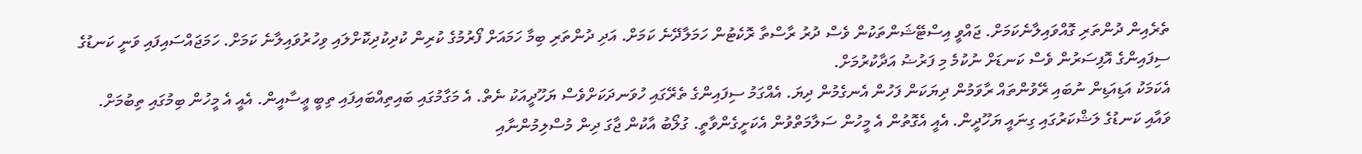ތެރެއިން ދުންތަރި ގޮއްވައިލާނެކަމަށް. ޖައްވީ އިސްޓޭޝަންތަކުން ވެސް ދުރު ރާސްތާ ރޮކެޓުން ހަމަލާދޭނެ ކަމަށް. އަދި ދުންތަރި ބިމާ ހަމައަށް ފޯރުމުގެ ކުރިން ކުދިކުދިކޮށްލައި ވިހުރުވައިލާނެ ކަމަށް. ހަމަޖައްސައިފައި ވަނީ ކަނޑުގެ ސިފައިންގެ އޮފިސަރުން ވެސް ކަނޑަށް ނުކުމެ މި ފަރުޟު އަދާކުރުމަށް.
އެކަމަކު އަޑިއަޑިން ނުބައި ރޭވުންތައް ރާވަމުން ދިޔަކަން ފަހުން އެނގެމުން ދިޔަ. އެއްގަމު ސިފައިންގެ ތެރޭގައި ހުވަނދަކަށްވެސް ޔަހޫދީއަކު ނެތް. އެ މަގާމުގައި ބައިތިއްބައިފައި ތިބީ ޢީސާއީން. އެއީ އެ މީހުން ބިމުގައި ތިބުމަށް. ވައާއި ކަނޑުގެ ލަޝްކަރުގައި ގިނައީ ޔަހޫދީން. އެއީ އެގޮތުން އެ މީހުން ސަލާމަތްވުން އެކަށީގެންވާތީ. ގުލޯބު އާކުން ޖާގަ ދިން މުސްލިމުންނާއި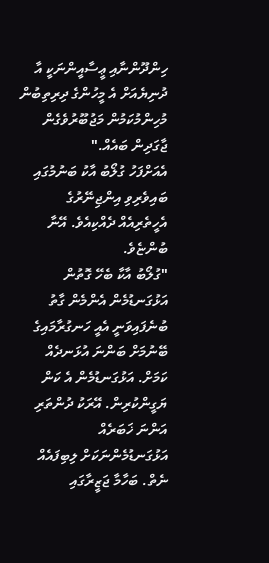ހިންދޫންނާއި ޢީސާއީންނަކީ އާ ދުނިޔެއަށް އެ މީހުންގެ ދިރިތިބުން މުހިންމުކަމުން މަޖުބޫރުވެގެން ޖާގަދިން ބައެއް."
އެއަށްފަހު ގުލޯބު އާކު ބަނުމުގައި ބައިވެރިވި އިންޖިނޭރުގެ އެހީތެރިއެއް ދެއްކިއެވެ. އޭނާ ބުންޏެވެ.
"ގުލޯބު އާކާ ބެހޭ ގޮތުން އަޅުގަނޑުމެން އެންމެން ގާތު ބުނެފައިވަނީ އެއީ ހަނގުރާމައިގެ ބޭނުމަށް ބަންނަ އުޅަނދެއް ކަމަށް. އަޅުގަނޑުމެން އެ ކަން ޔަގީންކުރިން. އޭރަކު ދުންތަރި އަންނަ ޚަބަރެއް އަޅުގަނޑުމެންނަކަށް ލިބިފައެއް ނެތް. ބަހާމާ ޖަޒީރާގައި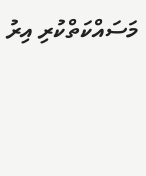މަސައްކަތްކުރި އިރު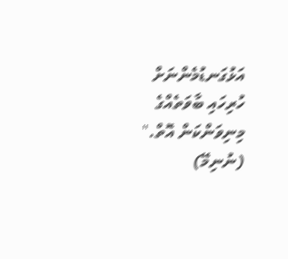އަޅުގަނޑުމެންނަށް ހުރިހައި ބާވަތެއްގެ މިނިވަންކަން އޮތް."
(ނުނިމޭ)